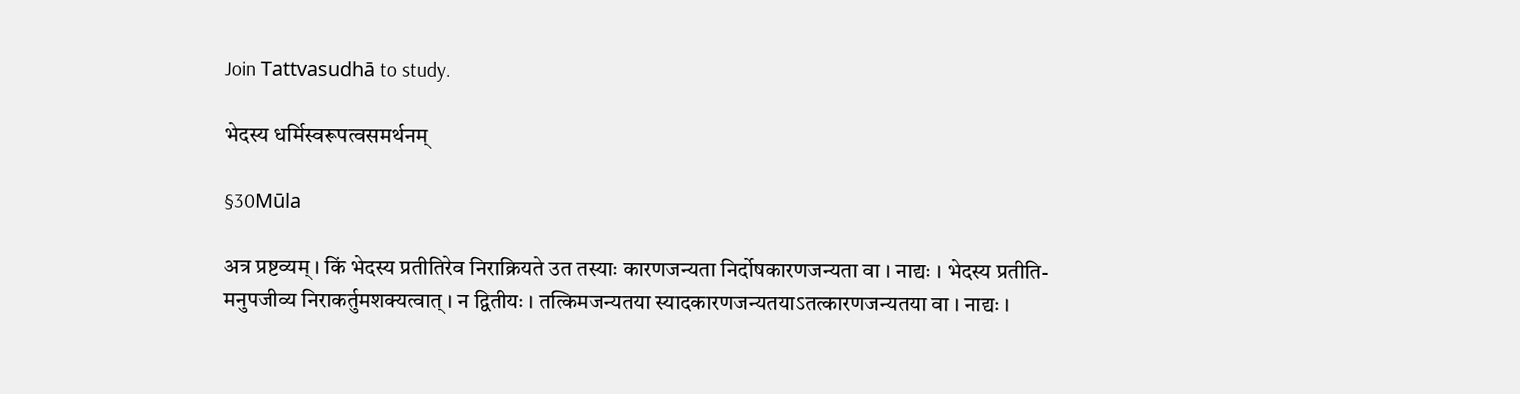Join Tattvasudhā to study.

भेदस्य धर्मिस्वरूपत्वसमर्थनम्

§30Mūla

अत्र प्रष्टव्यम् । किं भेदस्य प्रतीतिरेव निराक्रियते उत तस्याः कारणजन्यता निर्दोषकारणजन्यता वा । नाद्यः । भेदस्य प्रतीति- मनुपजीव्य निराकर्तुमशक्यत्वात् । न द्वितीयः । तत्किमजन्यतया स्यादकारणजन्यतयाऽतत्कारणजन्यतया वा । नाद्यः ।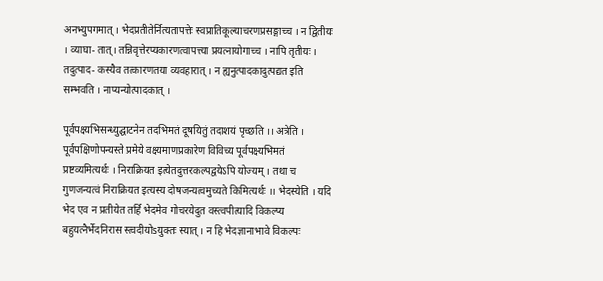अनभ्युपगमात् । भेदप्रतीतेर्नित्यतापत्तेः स्वप्रातिकूल्याचरणप्रसङ्गाच्च । न द्वितीयः । व्याघा- तात्। तन्निवृत्तेरप्यकारणत्वापत्त्या प्रयत्नायोगाच्च । नापि तृतीयः । तदुत्पाद- कस्यैव तत्कारणतया व्यवहारात् । न ह्यनुत्पादकादुत्पद्यत इति सम्भवति । नाप्यन्योत्पादकात् ।

पूर्वपक्ष्यभिसन्ध्युद्घाटनेन तदभिमतं दूषयितुं तदाशयं पृच्छति ।। अत्रेति । पूर्वपक्षिणोपन्यस्ते प्रमेये वक्ष्यमाणप्रकारेण विविच्य पूर्वपक्ष्यभिमतं प्रष्टव्यमित्यर्थः । निराक्रियत इत्येतदुत्तरकल्पद्वयेऽपि योज्यम् । तथा च गुणजन्यत्वं निराक्रियत इत्यस्य दोषजन्यत्वमुच्यते किमित्यर्थः ।। भेदस्येति । यदि भेद एव न प्रतीयेत तर्हि भेदमेव गोचरयेदुत वस्त्वपीत्यादि विकल्प्य बहुयत्नैर्भेदनिरास स्त्वदीयोsयुक्तः स्यात् । न हि भेदज्ञानाभावे विकल्पः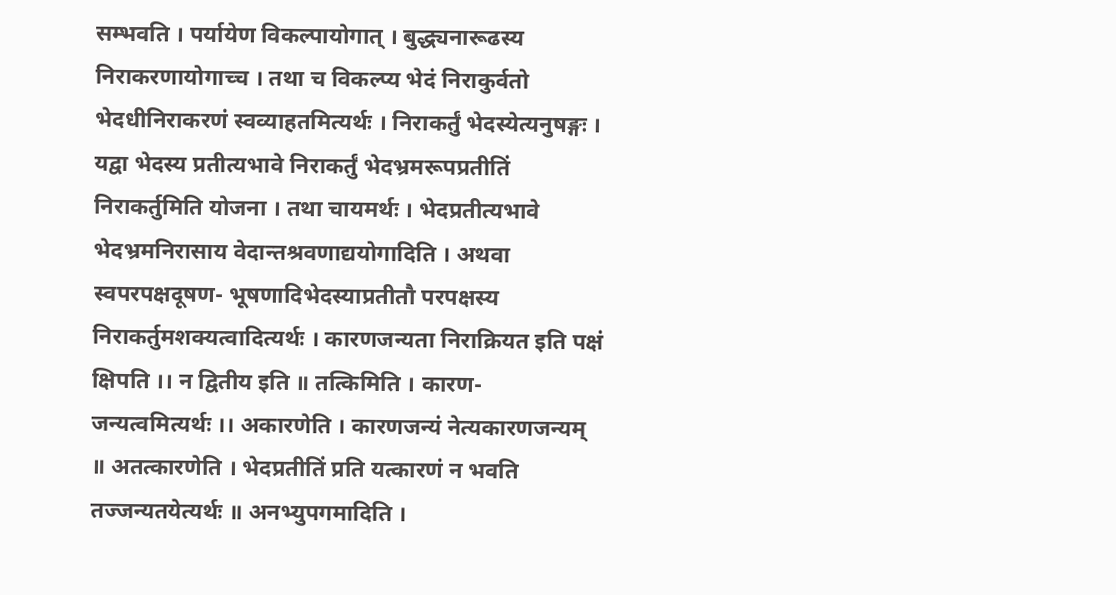सम्भवति । पर्यायेण विकल्पायोगात् । बुद्ध्यनारूढस्य निराकरणायोगाच्च । तथा च विकल्प्य भेदं निराकुर्वतो भेदधीनिराकरणं स्वव्याहतमित्यर्थः । निराकर्तुं भेदस्येत्यनुषङ्गः । यद्वा भेदस्य प्रतीत्यभावे निराकर्तुं भेदभ्रमरूपप्रतीतिं निराकर्तुमिति योजना । तथा चायमर्थः । भेदप्रतीत्यभावे भेदभ्रमनिरासाय वेदान्तश्रवणाद्ययोगादिति । अथवा स्वपरपक्षदूषण- भूषणादिभेदस्याप्रतीतौ परपक्षस्य निराकर्तुमशक्यत्वादित्यर्थः । कारणजन्यता निराक्रियत इति पक्षं क्षिपति ।। न द्वितीय इति ॥ तत्किमिति । कारण- जन्यत्वमित्यर्थः ।। अकारणेति । कारणजन्यं नेत्यकारणजन्यम् ॥ अतत्कारणेति । भेदप्रतीतिं प्रति यत्कारणं न भवति तज्जन्यतयेत्यर्थः ॥ अनभ्युपगमादिति ।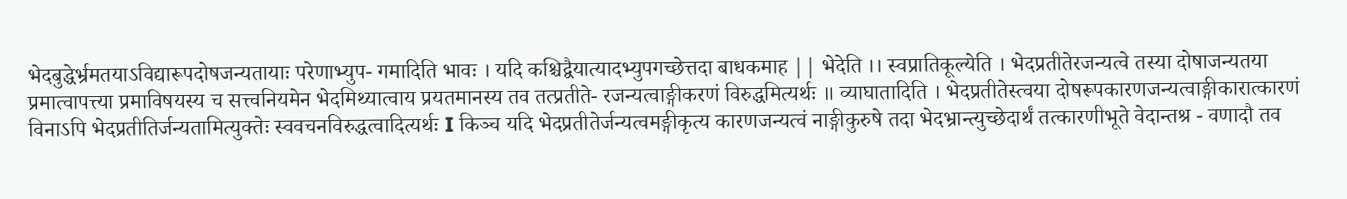भेदबुद्धेर्भ्रमतयाऽविद्यारूपदोषजन्यतायाः परेणाभ्युप- गमादिति भावः । यदि कश्चिद्वैयात्यादभ्युपगच्छेत्तदा बाधकमाह || भेदेति ।। स्वप्रातिकूल्येति । भेदप्रतीतेरजन्यत्वे तस्या दोषाजन्यतया प्रमात्वापत्त्या प्रमाविषयस्य च सत्त्वनियमेन भेदमिथ्यात्वाय प्रयतमानस्य तव तत्प्रतीते- रजन्यत्वाङ्गीकरणं विरुद्धमित्यर्थः ॥ व्याघातादिति । भेदप्रतीतेस्त्वया दोषरूपकारणजन्यत्वाङ्गीकारात्कारणं विनाऽपि भेदप्रतीतिर्जन्यतामित्युक्तेः स्ववचनविरुद्धत्वादित्यर्थः I किञ्च यदि भेदप्रतीतेर्जन्यत्वमङ्गीकृत्य कारणजन्यत्वं नाङ्गीकुरुषे तदा भेदभ्रान्त्युच्छेदार्थं तत्कारणीभूते वेदान्तश्र - वणादौ तव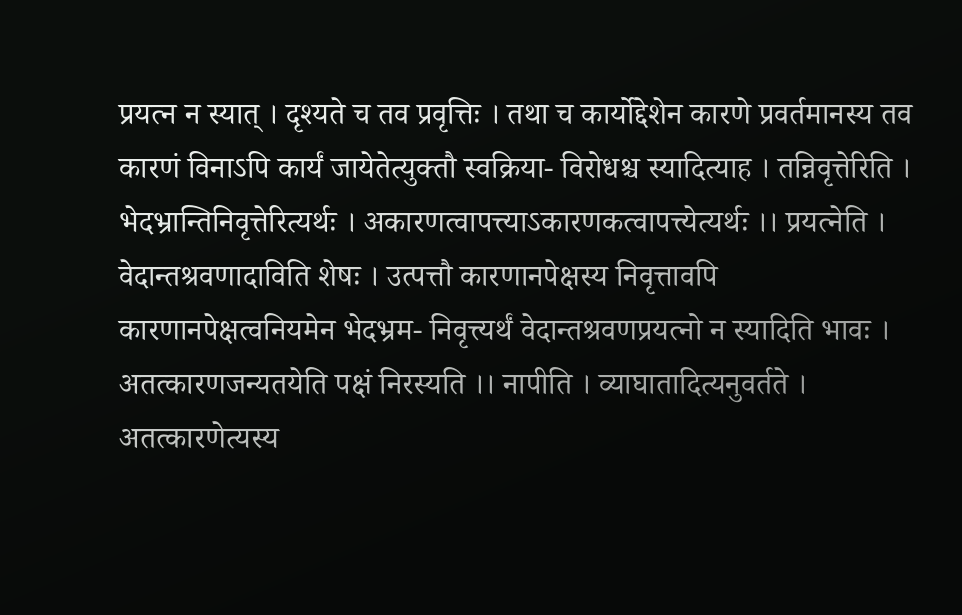प्रयत्न न स्यात् । दृश्यते च तव प्रवृत्तिः । तथा च कार्योद्देशेन कारणे प्रवर्तमानस्य तव कारणं विनाऽपि कार्यं जायेतेत्युक्तौ स्वक्रिया- विरोधश्च स्यादित्याह । तन्निवृत्तेरिति । भेदभ्रान्तिनिवृत्तेरित्यर्थः । अकारणत्वापत्त्याऽकारणकत्वापत्त्येत्यर्थः ।। प्रयत्नेति । वेदान्तश्रवणादाविति शेषः । उत्पत्तौ कारणानपेक्षस्य निवृत्तावपि कारणानपेक्षत्वनियमेन भेदभ्रम- निवृत्त्यर्थं वेदान्तश्रवणप्रयत्नो न स्यादिति भावः । अतत्कारणजन्यतयेति पक्षं निरस्यति ।। नापीति । व्याघातादित्यनुवर्तते । अतत्कारणेत्यस्य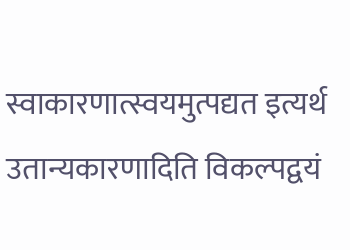स्वाकारणात्स्वयमुत्पद्यत इत्यर्थ उतान्यकारणादिति विकल्पद्वयं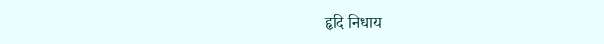हृदि निधाय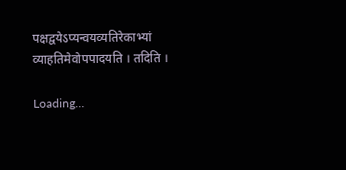पक्षद्वयेऽप्यन्वयव्यतिरेकाभ्यां व्याहतिमेवोपपादयति । तदिति ।

Loading…